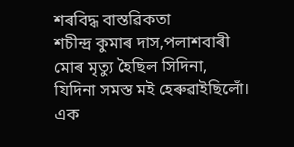শৰবিদ্ধ বাস্তৱিকতা
শচীন্দ্ৰ কুমাৰ দাস,পলাশবাৰী
মোৰ মৃত্যু হৈছিল সিদিনা,
যিদিনা সমস্ত মই হেৰুৱাইছিলোঁ।
এক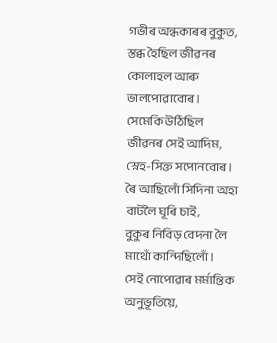গভীৰ অন্ধকাৰৰ বুকুত,
স্তব্ধ হৈছিল জীৱনৰ কোলাহল আৰু ভালপোৱাবোৰ।
সেমেকি উঠিছিল জীৱনৰ সেই আদিম,
স্নেহ-সিক্ত সপোনবোৰ।
ৰৈ আছিলোঁ সিদিনা অহা বাটলৈ ঘূৰি চাই,
বুকুৰ নিবিড় বেদনা লৈ মাথোঁ কান্দিছিলোঁ।
সেই নোপোৱাৰ মৰ্মান্তিক অনুভূতিয়ে,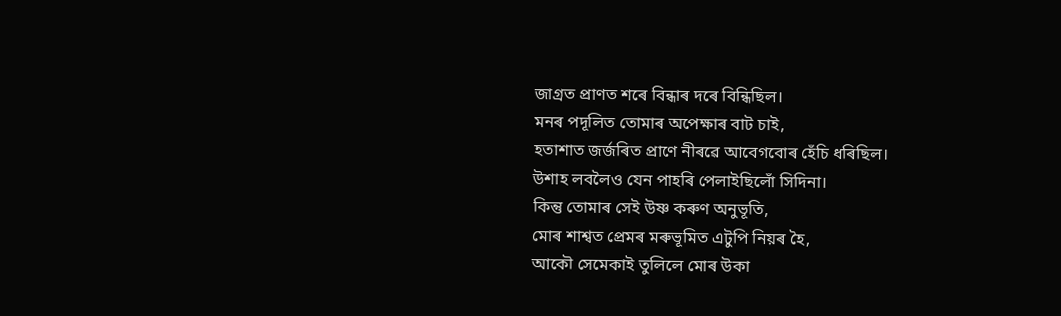জাগ্ৰত প্ৰাণত শৰে বিন্ধাৰ দৰে বিন্ধিছিল।
মনৰ পদূলিত তোমাৰ অপেক্ষাৰ বাট চাই,
হতাশাত জৰ্জৰিত প্ৰাণে নীৰৱে আবেগবোৰ হেঁচি ধৰিছিল।
উশাহ লবলৈও যেন পাহৰি পেলাইছিলোঁ সিদিনা।
কিন্তু তোমাৰ সেই উষ্ণ কৰুণ অনুভূতি,
মোৰ শাশ্বত প্ৰেমৰ মৰুভূমিত এটুপি নিয়ৰ হৈ,
আকৌ সেমেকাই তুলিলে মোৰ উকা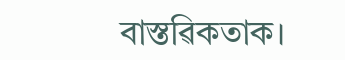বাস্তৱিকতাক।